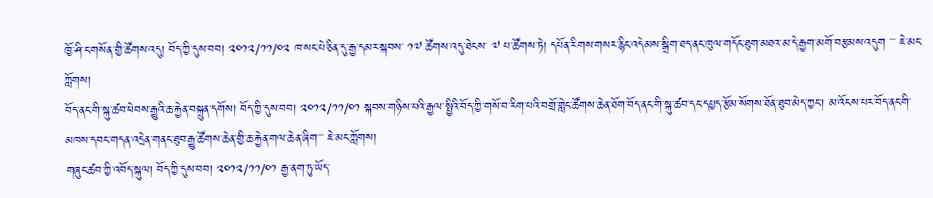ཁྱོ་ཤི་ང་གསོན་གྱི་ཚོགས་འདུ། བོད་ཀྱི་དུས་བབ། ༢༠༡༢/༡༡/༠༢ ཁ་སང་པེ་ཅིན་དུ་རྒྱ་དམར་སྐབས་ ༡༧ ཚོགས་འདུ་ཐེངས་ ༧ པ་ཚོགས་ཏེ། དཔོན་རིགས་གསར་རྙིང་འདེམས་སྒྲིག་ཐད་ནང་ཁུལ་གདོང་ཐུག་མཐའ་མ་དེ་རྒྱག་མགོ་བརྩམས་འདུག ་་་ ཇེ་མང་ཀློགས།
བོད་ནང་གི་སྐུ་ཚབ་ཕེབས་རྒྱུའི་ཆ་རྐྱེན་བསྐྲུན་དགོས། བོད་ཀྱི་དུས་བབ། ༢༠༡༢/༡༡/༠༡ སྐབས་གཉིས་པའི་རྒྱལ་སྤྱིའི་བོད་ཀྱི་གསོ་བ་རིག་པའི་བགྲོ་གླེང་ཚོགས་ཆེན་ཐོག་བོད་ནང་གི་སྐུ་ཚབ་དང་དཔྱད་རྩོམ་སོགས་ཐོན་ཐུབ་མེད་ཀྱང་། མ་འོངས་པར་བོད་ནང་གི་མཁས་དབང་གདན་འདྲེན་གནང་ཐུབ་རྒྱུ་ཚོགས་ཆེན་གྱི་ཆ་རྐྱེན་གལ་ཆེན་ཞིག་་་ ཇེ་མང་ཀློགས།
གཞུང་ཚབ་ཀྱི་འབོད་སྐུལ། བོད་ཀྱི་དུས་བབ། ༢༠༡༢/༡༡/༠༡ རྒྱ་ནག་ཏུ་ཡོད་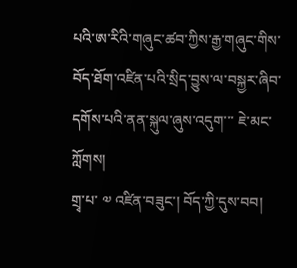པའི་ཨ་རིའི་གཞུང་ཚབ་ཀྱིས་རྒྱ་གཞུང་གིས་བོད་ཐོག་འཛིན་པའི་སྲིད་བྱུས་ལ་བསྐྱར་ཞིབ་དགོས་པའི་ནན་སྐུལ་ཞུས་འདུག་་་ ཇེ་མང་ཀློགས།
གྲྭ་པ་ ༧ འཛིན་བཟུང་། བོད་ཀྱི་དུས་བབ།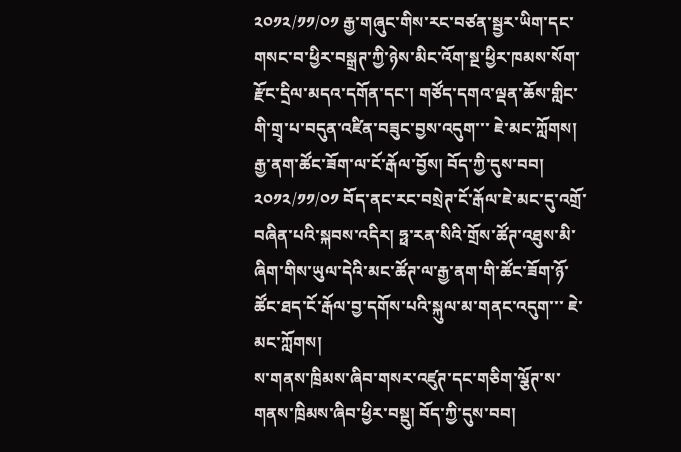༢༠༡༢/༡༡/༠༡ རྒྱ་གཞུང་གིས་རང་བཙན་སྦྱར་ཡིག་དང་གསང་བ་ཕྱིར་བསྒྲཊ་ཀྱི་ཉེས་མིང་འོག་སྔ་ཕྱིར་ཁམས་སོག་རྫོང་དྲིལ་མདའ་དགོན་དང་། གཙོད་དགའ་ལྡན་ཆོས་གླིང་གི་གྲྭ་པ་བདུན་འཛིན་བཟུང་བྱས་འདུག་་་ ཇེ་མང་ཀློགས།
རྒྱ་ནག་ཚོང་ཟོག་ལ་ངོ་རྒོལ་བྱོས། བོད་ཀྱི་དུས་བབ། ༢༠༡༢/༡༡/༠༡ བོད་ནང་རང་བསྲེཊ་ངོ་རྒོལ་ཇེ་མང་དུ་འགྲོ་བཞིན་པའི་སྐབས་འདིར། ཧྥ་རན་སིའི་གྲོས་ཚོཊ་འཐུས་མི་ཞིག་གིས་ཡུལ་དེའི་མང་ཚོཊ་ལ་རྒྱ་ནག་གི་ཚོང་ཟོག་ཉོ་ཚོང་ཐད་ངོ་རྒོལ་བྱ་དགོས་པའི་སྐུལ་མ་གནང་འདུག་་་ ཇེ་མང་ཀློགས།
ས་གནས་ཁྲིམས་ཞིབ་གསར་འཛུཊ་དང་གཅིག་ལྕོཊ་ས་གནས་ཁྲིམས་ཞིབ་ཕྱིར་བསྡུ། བོད་ཀྱི་དུས་བབ།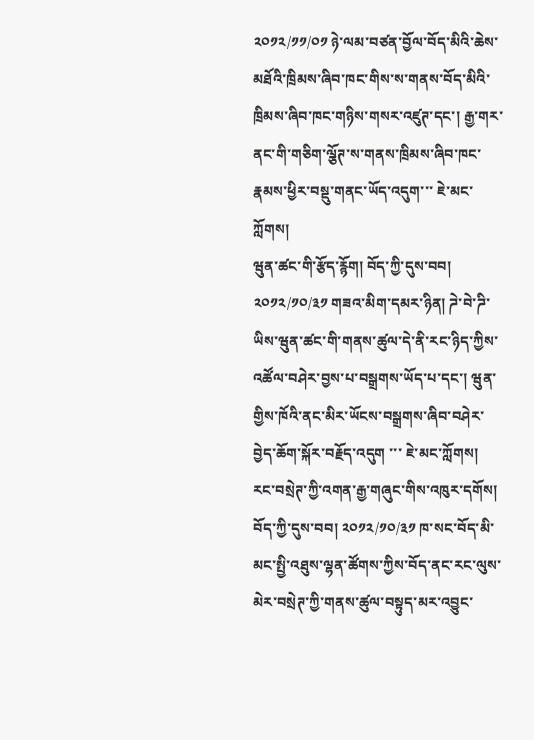༢༠༡༢/༡༡/༠༡ ཉེ་ལམ་བཙན་བྱོལ་བོད་མིའི་ཆེས་མཐོའི་ཁྲིམས་ཞིབ་ཁང་གིས་ས་གནས་བོད་མིའི་ཁྲིམས་ཞིབ་ཁང་གཉིས་གསར་འཛུཊ་དང་། རྒྱ་གར་ནང་གི་གཅིག་ལྕོཊ་ས་གནས་ཁྲིམས་ཞིབ་ཁང་རྣམས་ཕྱིར་བསྡུ་གནང་ཡོད་འདུག་་་ ཇེ་མང་ཀློགས།
ཝུན་ཚང་གི་རྩོད་རྙོག། བོད་ཀྱི་དུས་བབ། ༢༠༡༢/༡༠/༣༡ གཟའ་མིག་དམར་ཉིན། ཌེ་བེ་ཌི་ཡིས་ཝུན་ཚང་གི་གནས་ཚུལ་དེ་ནི་རང་ཉིད་ཀྱིས་འཚོལ་བཤེར་བྱས་པ་བསྒྲགས་ཡོད་པ་དང་། ཝུན་གྱིས་ཁོའི་ནང་མིར་ཡོངས་བསྒྲགས་ཞིབ་བཤེར་བྱེད་ཆོག་སྐོར་བརྗོད་འདུག ་་་ ཇེ་མང་ཀློགས།
རང་བསྲེཊ་ཀྱི་འགན་རྒྱ་གཞུང་གིས་འཁུར་དགོས། བོད་ཀྱི་དུས་བབ། ༢༠༡༢/༡༠/༣༡ ཁ་སང་བོད་མི་མང་སྤྱི་འཐུས་ལྷན་ཚོགས་ཀྱིས་བོད་ནང་རང་ལུས་མེར་བསྲེཊ་ཀྱི་གནས་ཚུལ་བསྟུད་མར་འབྱུང་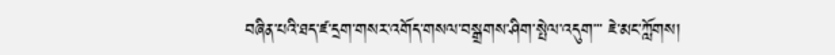བཞིན་པའི་ཐད་ཛ་དྲག་གསར་འགོད་གསལ་བསྒྲགས་ཤིག་སྤེལ་འདུག་་་ ཇེ་མང་ཀློགས།